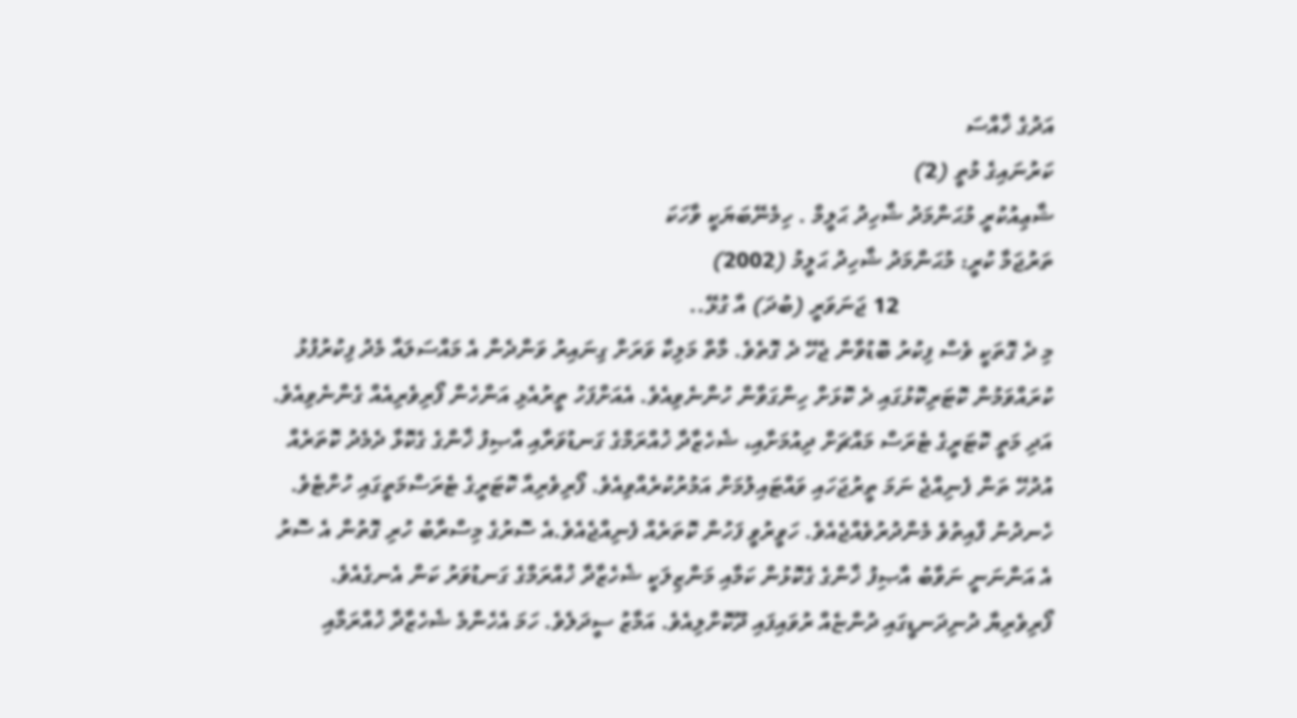އަދުގެ ޚާއްސަ
ކަރުނައިގެ މުތީ (2)
ޝާޢިއުކުރީ މުޙަންމަދު ޝާހިދު ޙަލީމް . ހިމެނޭބަޔަކީ ވާހަކަ
ތަރުޖަމާ ކުރީ: މުޙަންމަދު ޝާހިދު ޙަލީމު (2002)
                           12 ޖަނަވަރީ (ބުދަ) އާ ގުޅޭ..
މި ދެ ގޮތަކީ ވެސް ފިކުރު ބޮޑުވާން ޖެހޭ ދެ ގޮތެވެ. މާތް މަލިކާ ވަރަށް ގިނައިރު ވަންދެން އެ މައްސަލައާ މެދު ފިކުރުފުޅު ކުރައްވަމުން ކޮޓަރިކޮޅުގައި ދެ ކޮޅަށް ހިންގަވާން ހުންނެވިއެވެ. އެއަށްފަހު ތީރުއެޅި އަންހެން ފޯރިވެރިއެއް ގެންނެވިއެވެ. އަދި މަތީ ކޮޓަރީގެ ޓެރަސް މައްޗަށް ދިއުމަށާއި، ޝެހެޒާދާ ޚުއްރަމްގެ ގަނޑުވަރާއި އާޞިފު ޚާންގެ ގެކޮޅާ ދެމެދު ކޮތަރެއް އުދުހޭ ތަން ފެނިއްޖެ ނަމަ ތީރުޖަހައި ވައްޓައިލުމަށް އަމުރުކުރެއްވިއެވެ. ފޯރިވެރިއާ ކޮޓަރީގެ ޓެރަސްމަތީގައި ހުށްޓެވެ. ހެނދުނު ފާއިތުވެ މެންދުރުވެއްޖެއެވެ. ހަވީރުވީ ފަހުން ކޮތަރެއް ފެނިއްޖެއެވެ.އެ ސޮރުގެ މިސްރާބު ހުރި ގޮތުން އެ ސޮރު އެ އަންނަނީ ނަވާބު އާޞިފު ޚާންގެ ގެކޮޅުން ކަމާއި މަންޒިލަކީ ޝެހެޒާދާ ޚުއްރަމްގެ ގަނޑުވަރު ކަން އެނގެއެވެ. ފޯރިވެރިޔާ ދުނިދަނޑީގައި ދުންޏެއް ރުވައިފައި ދޫކޮށްލިއެވެ. އަމާޒު ސީދަލެވެ. ހަމަ އެހެންމެ ޝެހެޒާދާ ޚުއްރަމާއި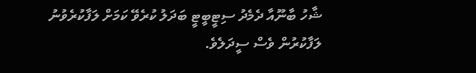ޝާހު ބާނޫއާ ދެމެދު ސިޓީބީޓީ ބަދަލު ކުރެވޭ ކަމަށް ލަފާކުރެވުނު ލަފާކުރުން ވެސް ސީދަލެވެ.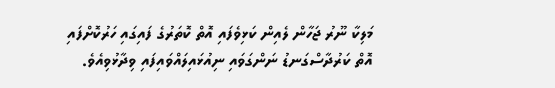މަލިކާ ނޫރު ޖަހާން ލެއިން ކަޅިވެފައި އޮތް ކޮތަރުގެ ފައިގައި ހަރުކޮށްފައި އޮތް ކަރުދާސްގަނޑު ނަންގަވައި ނިއުޅައިލައްވައިފައި ވިދާޅުވިއެވެ.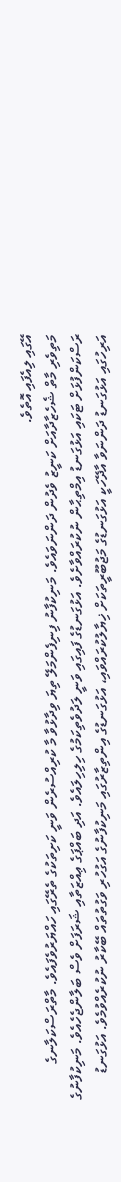އޭގައި ލިއެފައި އޮތެވެ.
މަތިވެރި މާތް ޝެހެޒާދާއަށް ކަނީޒު ވެދުން ދަންނަވައެވެ. މަނިކުފާނު ފިނިފެންމަލޭ ތިޔަ ވިދާޅުވާ މާ ކުރިއްސުރެން ވަނީ ކަށިތަކުގެ ތެރޭގައި ހައްޔަރުވެފައެވެ. މާތްރަސްކަލާނގެ ރަސްކަންފުޅަށް ޓަކައި އަޅުގަނޑު އިމްތިޙާން ނުކުރައްވާށެވެ. އަޅުގަނޑުގެ ފައިގައި ވަނީ ލަދުވެތިކަމުގެ ހިލިހިލައެވެ. އަދި ބައްޕަގެ ޢިއްޒަތާއި ޝަރަފަށް ވެސް ބަލާންޖެހެއެވެ. މަނިކުފާނުގެ އަރިހުގައި އަޅުގަނޑު ދަންނަވާ އާދޭހަކީ އަޅުގަނޑުގެ މަޖުބޫރީތަކަށް ޚިޔާލުކުރައްވައި، އަޅުގަނޑުގެ އިންތިޒާރުގައި މަނިކުފާނުގެ އަގުހުރި ވަގުތުތައް ބޭކާރު ނުކުރެއްވުމެވެ. އަޅުގަނޑު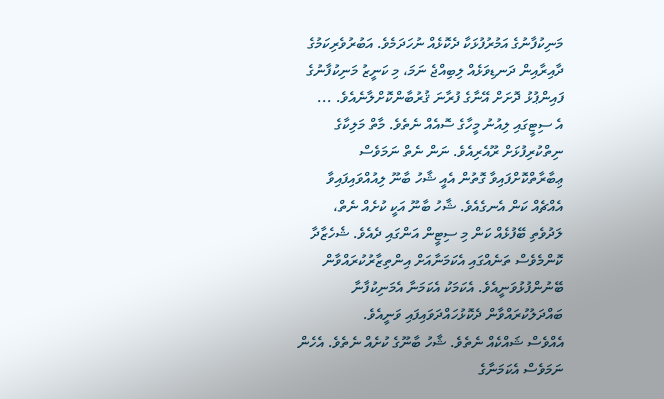މަނިކުފާނުގެ އަމުރުފުޅަކާ ދެކޮޅެއް ނުހަދަމެވެ. އަބުރުވެރިކަމުގެ ދާއިރާއިން ދަނޑިވަޅެއް ލިބިއްޖެ ނަމަ، މި ކަނީޒު މަނިކުފާނުގެ ފައިންޕުޅު ދޮށަށް އޭނާގެ ފުރާނަ ޤުރުބާންކޮށްލާނެއެވެ. ...
އެ ސިޓީގައި ލިއުނު މީހާގެ ސޮއެއް ނެތެވެ. މާތް މަލިކާގެ ނިތްކުރިފުޅަށް ރޫއެރިއެވެ. ނަން ނެތް ނަމަވެސް ޢިބާރާތްކޮށްފައިވާ ގޮތުން އެއީ ޝާހު ބާނޫ ލިއުއްވައިފައިވާ އެއްޗެއް ކަން އެނގެއެވެ. ޝާހު ބާނޫ އަކީ ކުށެއް ނެތް، ލަދުވެތި ބޭފުޅެއް ކަން މި ސިޓީން އަންގައި ދެއެވެ. ޝެހެޒާދާ ކޮންމެވެސް ތަނެއްގައި އެކަމަނާއަށް އިންތިޒާރުކުރައްވާން ބޭނުންފުޅުވަނީއެވެ. އެކަމަކު އެކަމަނާ އެމަނިކުފާނާ ބައްދަލުކުރައްވާން ދެކޮޅުހައްދަވައިފައި ވަނީއެވެ.
އެއްވެސް ޝައްކެއް ނެތެވެ. ޝާހު ބާނޫގެ ކުށެއް ނެތެވެ. އެހެން ނަމަވެސް އެކަމަނާގެ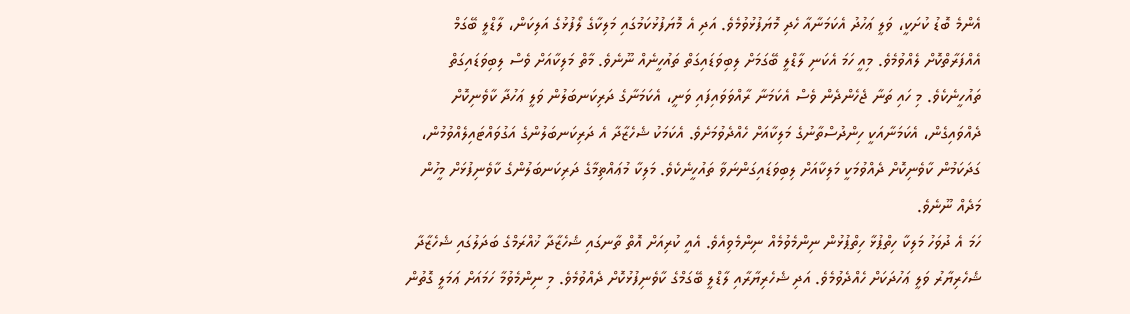އެންމެ ބޮޑު ކުށަކީ، ވަލީ ޢަހުދު އެކަމަނާއާ ހެދި މޮޔަފުޅުވުމެވެ. އަދި އެ މޮޔަފުޅުކަމުގައި މަލިކާގެ ލޯފުޅުގެ އަލިކަން، ލާޑްލީ ބޭގަމް އެއްފަރާތްކޮށް ލެއްވުމެވެ. މިއީ ހަމަ އެކަނި ލާޑްލީ ބޭގަމަށް ލިބިވަޑައިގަތް ތައުހީނެއް ނޫނެވެ. މާތް މަލިކާއަށް ވެސް ލިބިވަޑައިގަތް ތައުހީނެކެވެ. މި ހައި ތަނާ ޖެހެންދެން ވެސް އެކަމަނާ ރާއްވަވައިފައި ވަނީ، އެކަމަނާގެ ދަރިކަނބަލުން ވަލީ ޢަހުދާ ކާވެނިކޮށް ދެއްވައިގެން، އެކަމަނާއަކީ ހިންދުސްތާނުގެ މަލިކާއަށް ހެއްދެވުމަށެވެ. އެކަމަކު ޝެހެޒާދާ އެ ދަރިކަނބަލުންގެ އަގުވައްޓައިލެއްވުމުން، ގަދަކަމުން ކާވެނިކޮށް ދެއްވުމަކީ މަލިކާއަށް ލިބިވަޑައިގަންނަވާ ތައުހީނެކެވެ. މަލިކާ މުޢައްޡިމާގެ ދަރިކަނބަލުންގެ ކާވެނިފުޅަށް މީހުން މަދެއް ނޫނެވެ.
ހަމަ އެ ދުވަހު މަލިކާ ހިތްޕުޅާ ހިތްޕުޅުން ނިންމެވުމެއް ނިންމެވިއެވެ. އެއީ ކުރިއަށް އޮތް ތާނގައި ޝެހެޒާދާ ޚުއްރަމްގެ ބަދަލުގައި ޝެހެޒާދާ ޝެހެރިޔާރު ވަލީ ޢަހުދަކަށް ހެއްދެވުމެވެ. އަދި ޝެހެރިޔާރާއި ލާޑްލީ ބޭގަމްގެ ކާވެނިފުޅުކޮށް ދެއްވުމެވެ. މި ނިންމެވުމާ ހަމައަށް ޢަމަލީ ގޮތުން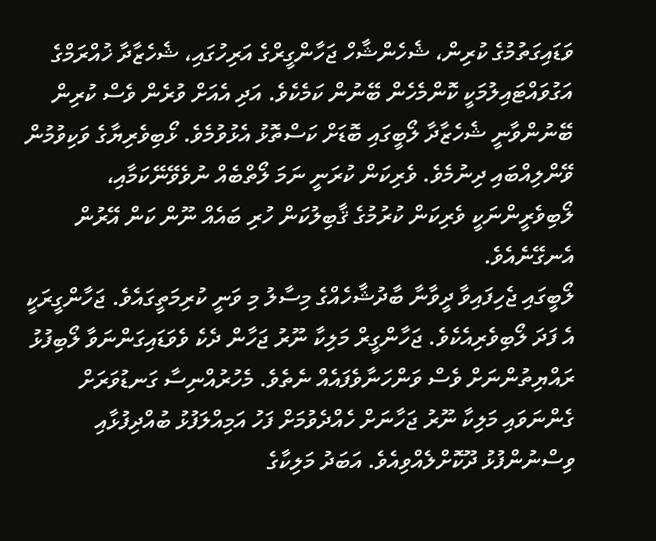ވަޑައިގަތުމުގެ ކުރިން، ޝެހެންޝާހް ޖަހާންގީރްގެ އަރިހުގައި، ޝެހެޒާދާ ޚުއްރަމްގެ އަގުވައްޓައިލުމަކީ ކޮންމެހެން ބޭނުން ކަމެކެވެ. އަދި އެއަށް ވުރެން ވެސް ކުރިން ބޭނުންވާނީ ޝެހެޒާދާ ލޯބީގައި ބޮޑަށް ކަސްތޮޅު އެޅުވުމެވެ. ޅޯބިވެރިޔާގެ ވަކިވުމުން ވޭންލިއްބައި ދިނުމެވެ. ވެރިކަން ކުރަނީ ނަމަ ލޯތްބެއް ނުވެވޭނޭކަމާއި، ލޯބިވެރީންނަކީ ވެރިކަން ކުރުމުގެ ޤާބިލުކަން ހުރި ބައެއް ނޫން ކަން އޭރުން އެނގޭނެއެވެ.
ލޯބީގައި ޖެހިފައިވާ ދީވާނާ ބާދުޝާހެއްގެ މިސާލު މި ވަނީ ކުރިމަތީގައެވެ. ޖަހާންގީރަކީ އެ ފަދަ ލޯބިވެރިއެކެވެ. ޖަހާންގީރް މަލިކާ ނޫރު ޖަހާން ދެކެ ވެވަޑައިގަންނަވާ ލޯބިފުޅު ރައްޔިތުންނަށް ވެސް ވަންހަނާވެފައެއް ނެތެވެ. މެހުރުއްނިސާ ގަނޑުވަރަށް ގެންނަވައި މަލިކާ ނޫރު ޖަހާނަށް ހެއްދެވުމަށް ފަހު އަމިއްލަފުޅު ބުއްދިފުޅާއި ވިސްނުންފުޅު ދޫކޮށްލެއްވިއެވެ. އަބަދު މަލިކާގެ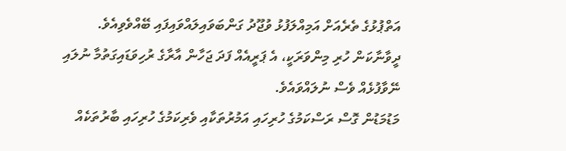އަތްޕުޅުގެ ތެރެއަށް އަމިއްލަފުޅު ވުޖޫދު ގަންބަވައިލައްވައިފައި ބޭއްވެވިއެވެ. ދީވާނާކަން ހުރި މިންވަރަކީ، އެ ޕަރީއެއް ފަދަ ޖަހާން އާރާގެ ރުހިވަޑައިގަތުމާ ނުލައި ނޭވާފުޅެއް ވެސް ނުލައްވައެވެ.
މަޑުމަޑުން ގޮސް ރަސްކަމުގެ ހުރިހައި އަމުރުތަކާއި ވެރިކަމުގެ ހުރިހައި ބާރުތަކެއް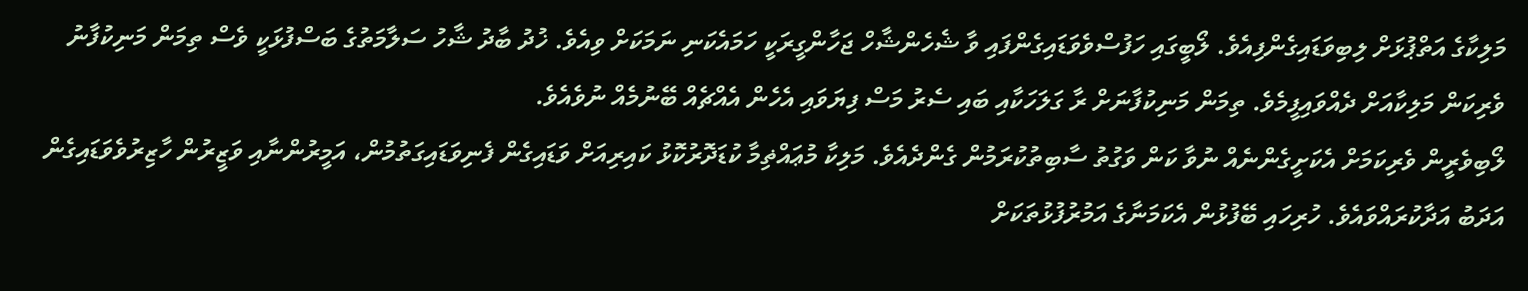މަލިކާގެ އަތްޕުޅަށް ލިބިވަޑައިގެންފިއެވެ. ލޯބީގައި ހަފުސްވެވަޑައިގެންފައި ވާ ޝެހެންޝާހް ޖަހާންގީރަކީ ހަމައެކަނި ނަމަކަށް ވިއެވެ. ޚުދު ބާދު ޝާހު ސަލާމަތުގެ ބަސްފުޅަކީ ވެސް ތިމަން މަނިކުފާނު ވެރިކަން މަލިކާއަށް ދެއްވައިފީމެވެ. ތިމަން މަނިކުފާނަށް ރާ ގަލަހަކާއި ބައި ސެރު މަސް ފިޔަވައި އެހެން އެއްޗެއް ބޭނުމެއް ނުވެއެވެ.
ލޯބިވެރީން ވެރިކަމަށް އެކަށީގެންނެއް ނުވާ ކަން ވަގުތު ސާބިތުކުރަމުން ގެންދެއެވެ. މަލިކާ މުޢައްޡިމާ ކުޑަދޮރުކޮޅު ކައިރިއަށް ވަޑައިގެން ފެނިވަޑައިގަތުމުން، އަމީރުންނާއި ވަޒީރުން ހާޒިރުވެވަޑައިގެން އަދަބު އަދާކުރައްވައެވެ. ހުރިހައި ބޭފުޅުން އެކަމަނާގެ އަމުރުފުޅުތަކަށް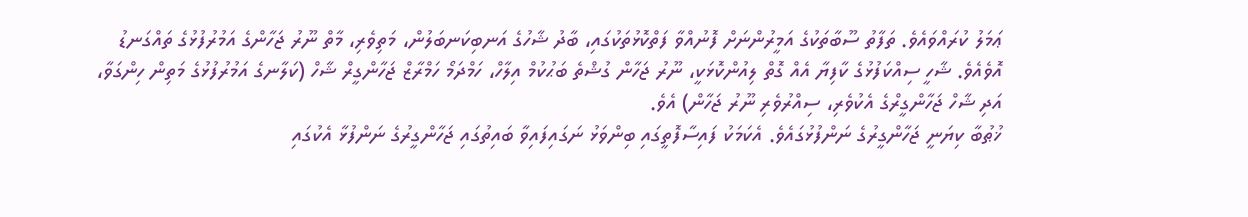ޢަމަލު ކުރައްވައެވެ. ތަފާތު ސޫބާތަކުގެ އަމީރުންނަށް ފޮނުއްވާ ފަތްކޮޅުތަކުގައި، ބާދު ޝާހުގެ އަނބިކަނބަލުން، މަތިވެރި، މާތް ނޫރު ޖަހާންގެ އަމުރުފުޅުގެ ތައްގަނޑު އޮވެއެވެ. ޝާހީ ސިއްކަފުޅުގެ ކާފިޔާ އެއް ގޮތް ލިއުންކޮޅަކީ، ނޫރު ޖަހާން ގުޝްތެ ބަޙުކުމް އިލާހް، ހަމްދަމޯ ހަމްރާޒް ޖަހާންގީރް ޝާހް (ކަލާނގެ އަމުރުފުޅުގެ މަތިން ހިންގަވާ، އަދި ޝާހް ޖަހާންގީރްގެ އެކުވެރި، ސިއްރުވެރި ނޫރު ޖަހާން) އެވެ.
ޚުޠުބާ ކިޔަނީ ޖަހާންގީރުގެ ނަންފުޅުގައެވެ. އެކަމަކު ފައިސާފޮތީގައި ބިންވަޅު ނަގައިފައިވާ ބައިތުގައި ޖަހާންގީރުގެ ނަންފުޅާ އެކުގައި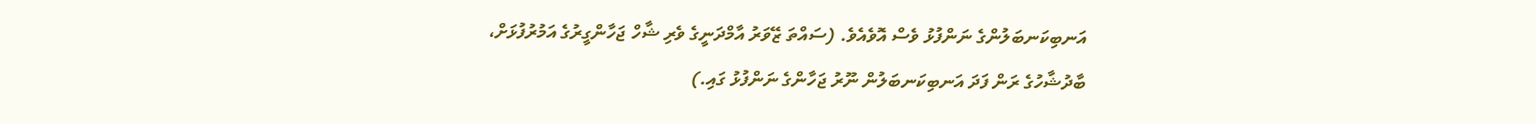އަނބިކަނބަލުންގެ ނަންފުޅު ވެސް އޮވެއެވެ. (ސައްތަ ޒޭވަރު އާމްދަނީގެ ވެރި ޝާހް ޖަހާންގީރުގެ އަމުރުފުޅަށް، ބާދުޝާހުގެ ރަން ފަދަ އަނބިކަނބަލުން ނޫރު ޖަހާންގެ ނަންފުޅު ގައި.)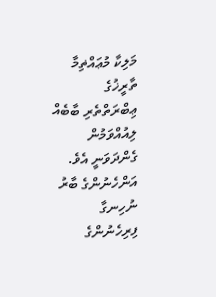މަލިކާ މުޢައްޡިމާ ތާރީޚުގެ ޢިބްރަތްތެރި ބާބެއް ލިއުއްވަމުން ގެންދަވަނީ އެވެ. އަންހެނުންގެ ބާރު ނުހިނގާ ފިރިހެނުންގެ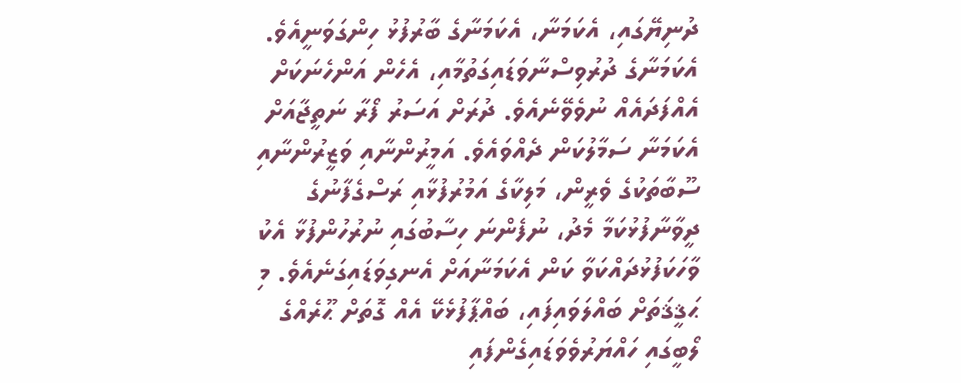ދުނިޔޭގައި، އެކަމަނާ، އެކަމަނާގެ ބާރުފުޅު ހިންގަވަނީއެވެ. އެކަމަނާގެ ދުރުވިސްނާވަޑައިގަތުމާއި، އެހެން އަންހެނަކަށް އެއްފަދައެއް ނުވެވޭނެއެވެ. ދުރަށް އަސަރު ފޯރާ ނަތީޖާއަށް އެކަމަނާ ސަމާލުކަން ދެއްވައެވެ. އަމީރުންނާއި ވަޒީރުންނާއި ސޫބާތަކުގެ ވެރީން، މަލިކާގެ އަމުރުފުޅާއި ރަސްގެފާނުގެ ދީވާނާފުޅުކަމާ މެދު، ނުފެންނަ ހިސާބުގައި ނުރުހުންފުޅާ އެކު ވާހަކަފުޅުދައްކަވާ ކަން އެކަމަނާއަށް އެނގިވަޑައިގަނެއެވެ. މި ޙަޤީޤަތަށް ބައްލަވައިފައި، ބައްޕާފުޅެކޭ އެއް ގޮތަށް ޙޫރެއްގެ ލޯބީގައި ހައްޔަރުވެވަޑައިގެންފައި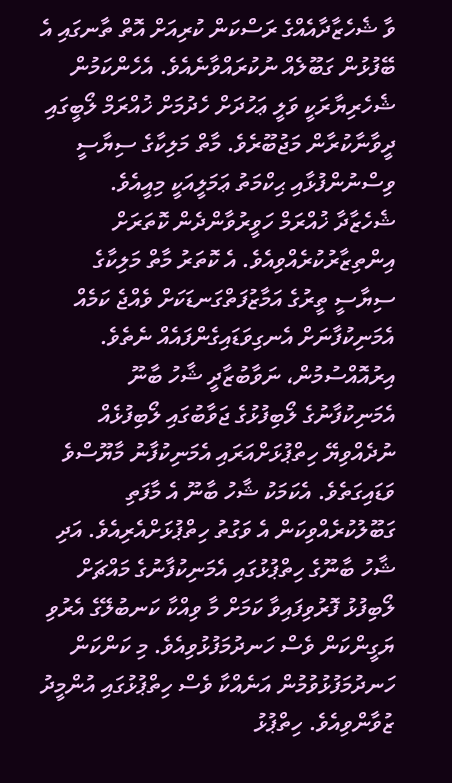ވާ ޝެހެޒާދާއެއްގެ ރަސްކަން ކުރިއަށް އޮތް ތާނގައި އެ ބޭފުޅުން ގަބޫލެއް ނުކުރައްވާނެއެވެ. އެހެންކަމުން ޝެހެރިޔާރަކީ ވަލީ ޢަހުދަށް ހެދުމަށް ޚުއްރަމް ލޯބީގައި ދީވާނާކުރާން މަޖުބޫރެވެ. މާތް މަލިކާގެ ސިޔާސީ ވިސްނުންފުޅާއި ޙިކްމަތު ޢަމަލީއަކީ މިއީއެވެ.
ޝެހެޒާދާ ޚުއްރަމް ހަވީރުވާންދެން ކޮތަރަށް އިންތިޒާރުކުރެއްވިއެވެ. އެ ކޮތަރު މާތް މަލިކާގެ ސިޔާސީ ތީރުގެ އަމާޒުފަތްގަނޑަކަށް ވެއްޖެ ކަމެއް އެމަނިކުފާނަށް އެނގިވަޑައިގެންފައެއް ނެތެވެ. އިރުއޮއްސުމުން، ނަވާބުޒާދީ ޝާހު ބާނޫ އެމަނިކުފާނުގެ ލޯބިފުޅުގެ ޖަވާބުގައި ލޯބިފުޅެއް ނުދެއްވިޔޭ ހިތްޕުޅަށްއަރައި އެމަނިކުފާނު މާޔޫސްވެ ވަޑައިގަތެވެ. އެކަމަކު ޝާހު ބާނޫ އެ މާފަތި ގަބޫލުކުރެއްވިކަން އެ ވަގުތު ހިތްޕުޅަށްއެރިއެވެ. އަދި ޝާހު ބާނޫގެ ހިތްޕުޅުގައި އެމަނިކުފާނުގެ މައްޗަށް ލޯބިފުޅު ފޮރުވިފައިވާ ކަމަށް މާ ވިއްކާ ކަނބުލޭގެ އެރުވި ޔަގީންކަން ވެސް ހަނދުމަފުޅުވިއެވެ. މި ކަންކަން ހަނދުމަފުޅުވުމުން އަނެއްކާ ވެސް ހިތްޕުޅުގައި އުންމީދު ޒުވާންވިއެވެ. ހިތްޕުޅު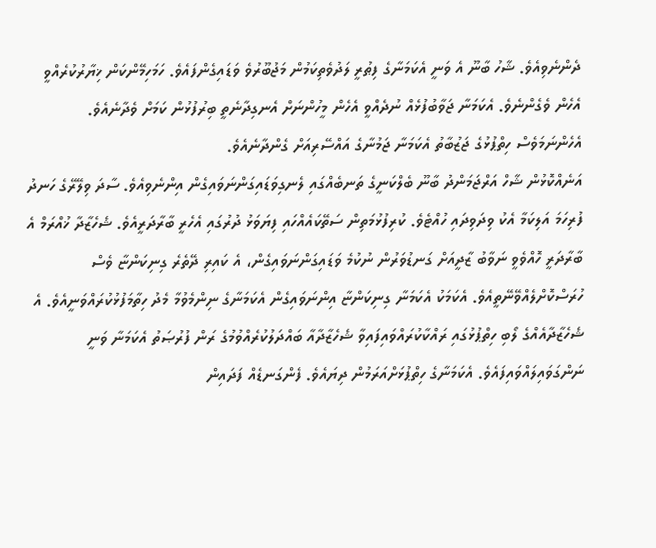ދެންނެވިއެވެ. ޝާހު ބާނޫ އެ ވަނީ އެކަމަނާގެ ފިޠުރީ ލަދުވެތިކަމުން މަޖުބޫރުވެ ވަޑައިގެންފައެވެ. ހަމަހިމޭންކަން ޚިޔާރުކުރެއްވީ އެހެން ވެގެންނެވެ. އެކަމަނާ ޖަވާބުފުޅެއް ނުދެއްވީ އެހެން މީހުންނަށް އެނގިދާނެތީ ބިރުފުޅުން ކަމަށް ވެދާނެއެވެ. އެހެންނަމަވެސް ހިތްޕުޅުގެ ޖަޒުބާތު އެކަމަނާ ޖަމުނާގެ އައްސޭރިއަށް ގެންދާނެއެވެ.
އަނެއްކޮޅުން ޝާހް އަރްޖަމަންދު ބާނޫ ބެލްކަނީގެ ތަނބެއްގައި ލެނގިވަޑައިގަންނަވައިގެން އިންނެވިއެވެ. ސާދަ ވިލޭރޭގެ ހަނދު ފުރިހަމަ އަލިކަމާ އެކު ވިދަވިދައި ހުއްޓެވެ. ކުރިފުޅުމަތިން ސަތޭކައެއްހައި ފިޔަވަޅު ދުރުގައި އެހެރީ ބާރާދަރީއެވެ. ޝެހެޒާދާ ޚުއްރަމް އެ ބާރާދަރީ ހޮއްވެވީ ނަވާބު ޒާދީއަށް ގަނޑުވަރުން ނުކުމެ ވަޑައިގަންނަވައިގެން، އެ ކައިރި ދޭތެރެ ގިނިކަންޏާ ވެސް ހުރަސްކޮށްލެއްވޭނޭތީއެވެ. އެކަމަކު އެކަމަނާ ގިނިކަންޏާ އިންނަވައިގެން އެކަމަނާގެ ނިންމެވުމާ މެދު ހިތާމަފުޅުކުރައްވަނީއެވެ. އެ ޝެހެޒާދާއެއްގެ ލޯބި ހިތްޕުޅުގައި ރައްކާކުރައްވައިފައިވާ ޝެހެޒާދާއާ ބައްދަލުކުރެއްވުމުގެ ރަން ފުރުޞަތު އެކަމަނާ ވަނީ ނަންގަވައިލައްވައިފައެވެ. އެކަމަނާގެ ހިތްޕުޅަށްއަރަމުން ދިޔައެވެ. ފެންގަނޑެއް ފަދައިން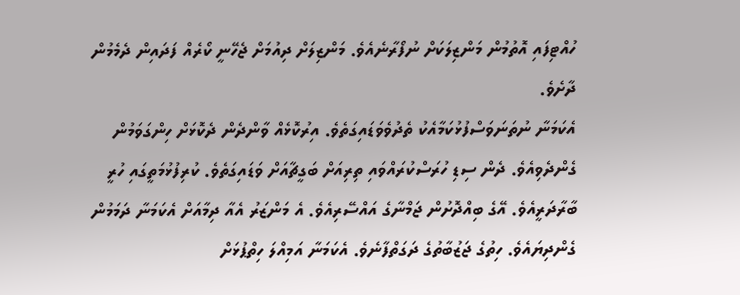ހުއްޓިފައި އޮތުމުން މަންޒިލަކަށް ނުފޯރާނެއެވެ. މަންޒިލަށް ދިއުމަށް ޖެހޭނީ ކޯރެއް ފަދައިން ދެމެމުން ދާށެވެ.
އެކަމަނާ ނުތަނަވަސްފުޅުކަމާއެކު ތެދުވެވަޑައިގަތެވެ. އިރުކޮޅެއް ވާންދެން ދެކޮޅަށް ހިންގަވަމުން ގެންދެވިއެވެ. ދެން ސިޑި ހުރަސްކުރައްވައި ތިރިއަށް ބަގީޗާއަށް ވަޑައިގަތެވެ. ކުރިފުޅުމަތީގައި ހުރީ ބާރާދަރީއެވެ. އޭގެ ބިއްދޮށުން ޖަމްނާގެ އައްސޭރިއެވެ. އެ މަންޒަރު އެއާ ދިމާއަށް އެކަމަނާ ދަމަމުން ގެންދިޔައެވެ. ހިތުގެ ޖަޒުބާތުގެ ދަގަތްފާނެވެ. އެކަމަނާ އަމިއްލަ ހިތްޕުޅަށް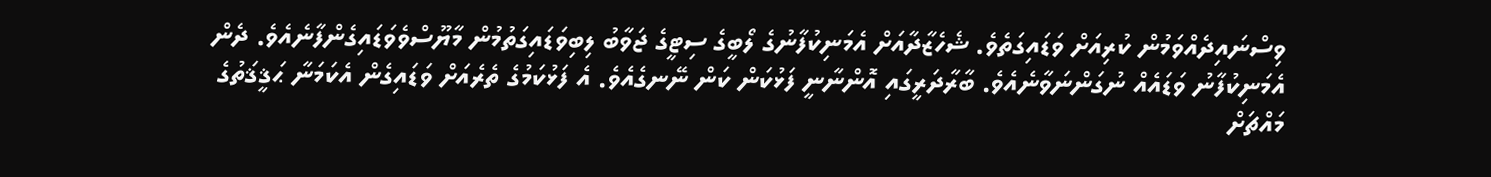ވިސްނައިދެއްވަމުން ކުރިއަށް ވަޑައިގަތެވެ. ޝެހެޒާދާއަށް އެމަނިކުފާނުގެ ލޯބީގެ ސިޓީގެ ޖަވާބު ލިބިވަޑައިގަތުމުން މާޔޫސްވެވަޑައިގެންފާނެއެވެ. ދެން އެމަނިކުފާނު ވަޑައެއް ނުގަންނަވާނެއެވެ. ބާރާދަރީގައި އޮންނާނީ ފަޅުކަން ކަން ނޭނގެއެވެ. އެ ފަޅުކަމުގެ ތެރެއަށް ވަޑައިގެން އެކަމަނާ ޙަޤީޤަތުގެ މައްޗަށް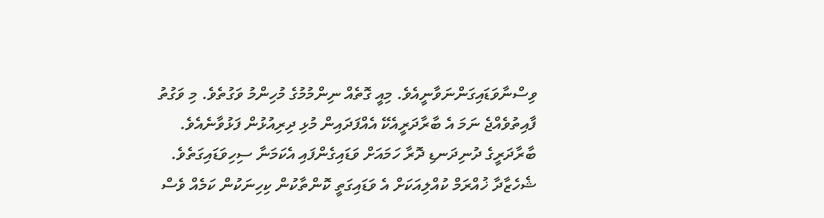ވިސްނާވަޑައިގަންނަވާނީއެވެ. މިއީ ގޮތެއް ނިންމުމުގެ މުހިންމު ވަގުތެވެ. މި ވަގުތު ފާއިތުވެއްޖެ ނަމަ އެ ބާރާދަރީއެކޭ އެއްފަދައިން މުޅި ދިރިއުޅުން ފަޅުވާނެއެވެ.
ބާރާދަރީގެ ދުނިދަނޑި ދޮރާ ހަމައަށް ވަޑައިގެންފައި އެކަމަނާ ސިހިވަޑައިގަތެވެ. ޝެހެޒާދާ ޚުއްރަމް ކުއްލިއަކަށް އެ ވަޑައިގަތީ ކޮންތާކުން ކިހިނަކުން ކަމެއް ވެސް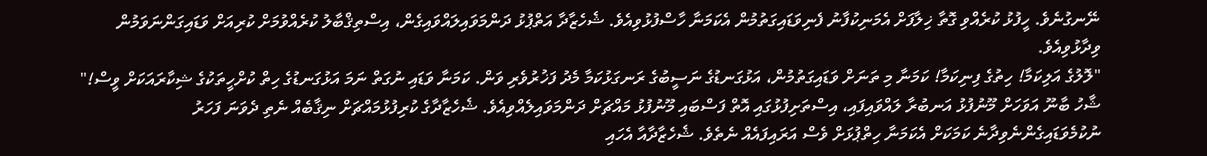ނޭނގުނެވެ. ހީފުޅު ކުރެއްވި ގޮތާ ޚިލާފަށް އެމަނިކުފާނު ފެނިވަޑައިގަތުމުން އެކަމަނާ ހާސްފުޅުވިއެވެ. ޝެހެޒާދާ އަތްޕުޅު ދަންމަވައިލައްވައިގެން، އިސްތިޤްބާލު ކުރެއްވުމަށް ކުރިއަށް ވަޑައިގަންނަވަމުން ވިދާޅުވިއެވެ.
"ލޮލުގެ އަލިކަމާ! ހިތުގެ ފިނިކަމާ! ކަމަނާ މި ތަނަށް ވަޑައިގަތުމުން، އަޅުގަނޑުގެ ނަސީބުގެ ރަނގަޅުކަމާ މެދު ފަޚުރުވެރި ވަން. ކަމަނާ ވަޑައި ނުގަތް ނަމަ އަޅުގަނޑުގެ ހިތް ކުށްހީތަކުގެ ޝިކާރައަކަށް ވީސް!"
ޝާހު ބާނޫ އަވަހަށް މޫނުފުޅު އަނބުރާ ލައްވައިފައި، އިސްތަށިފުޅުގައި އޮތް ފަސްބައި މޫނުފުޅު މައްޗަށް ދަންމަވައިލެއްވިއެވެ. ޝެހެޒާދާގެ ކުރިފުޅުމައްޗަށް ނިޤާބެއް ނެތި ދެވަނަ ފަހަރު ނުކުމެވަޑައިގެންނެވިދާނެ ކަމަކަށް އެކަމަނާ ހިތްޕުޅަށް ވެސް އަރައިފައެއް ނެތެވެ. ޝެހެޒާދާއާ އެހައި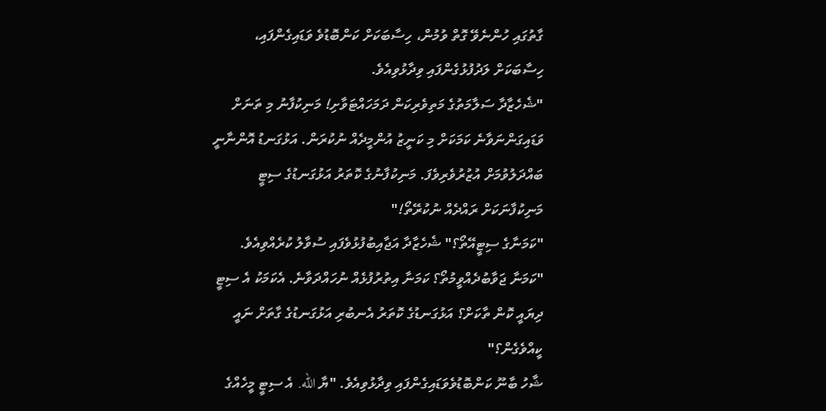ގާތުގައި ހުންނެވޭ ގޮތް ވުމުން، ހިސާބަކަށް ކަންބޮޑުވެ ވަޑައިގެންފައި، ހިސާބަކަށް ލަދުފުޅުގެންފައި ވިދާޅުވިއެވެ.
"ޝެހެޒާދާ ސަލާމަތުގެ މަތިވެރިކަން ދަމަހައްޓަވާށި! މަނިކުފާނު މި ތަނަށް ވަޑައިގަންނަވާނެ ކަމަކަށް މި ކަނީޒު އުންމީދެއް ނުކުރަން. އަޅުގަނޑު އޮންނާނީ ބައްދަލުވުމަށް އުޒުރުވެރިވެފަ. މަނިކުފާނުގެ ކޮތަރު އަޅުގަނޑުގެ ސިޓީ މަނިކުފާނަކަށް ރައްދެއް ނުކުރޭތޯ!"
"ކަމަނާގެ ސިޓީއޭތޯ؟" ޝެހެޒާދާ އަޖާއިބުފުޅުވެފައި ސުވާލު ކުރެއްވިއެވެ. "ކަމަނާ ޖަވާބުދެއްވީމުތޯ؟ ކަމަނާ އިތުރުފުޅެއް ނުހައްދަވާނެ. އެކަމަކު އެ ސިޓީ ދިޔައީ ކޮން ތާކަށް؟ އަޅުގަނޑުގެ ކޮތަރު އެނބުރި އަޅުގަނޑުގެ ގާތަށް ނައީ ކީއްވެގެން؟"
ޝާހު ބާނޫ ކަންބޮޑުވެވަޑައިގެންފައި ވިދާޅުވިއެވެ. "ޔާ الله. އެ ސިޓީ މީހެއްގެ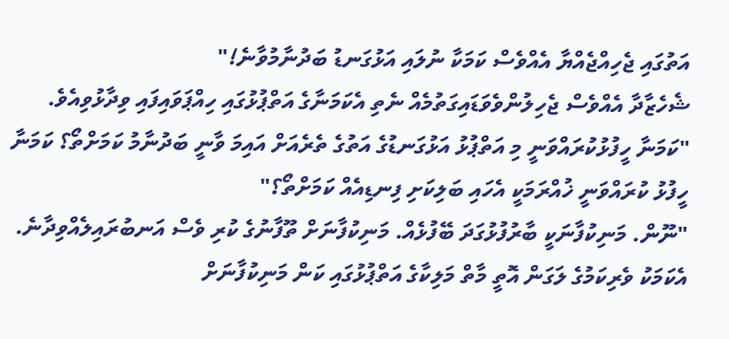އަތުގައި ޖެހިއްޖެއްޔާ އެއްވެސް ކަމަކާ ނުލައި އަޅުގަނޑު ބަދުނާމުވާނެ!"
ޝެހެޒާދާ އެއްވެސް ޖެހިލުންވެވަޑައިގަތުމެއް ނެތި އެކަމަނާގެ އަތްޕުޅުގައި ހިއްޕަވައިފައި ވިދާޅުވިއެވެ.
"ކަމަނާ ހީފުޅުކުރައްވަނީ މި އަތްޕުޅު އަޅުގަނޑުގެ އަތުގެ ތެރެއަށް އައިމަ ވާނީ ބަދުނާމު ކަމަށްތޯ؟ ކަމަނާ ހީފުޅު ކުރައްވަނީ ޚުއްރަމަކީ އެހައި ބަލިކަށި ފިނޑިއެއް ކަމަށްތޯ؟"
"ނޫން. މަނިކުފާނަކީ ބާރުފުޅުގަދަ ބޭފުޅެއް. މަނިކުފާނަށް ތޫފާނުގެ ކުރި ވެސް އަނބުރައިލެއްވިދާނެ. އެކަމަކު ވެރިކަމުގެ ލަގަން އޮތީ މާތް މަލިކާގެ އަތްޕުޅުގައި ކަން މަނިކުފާނަށް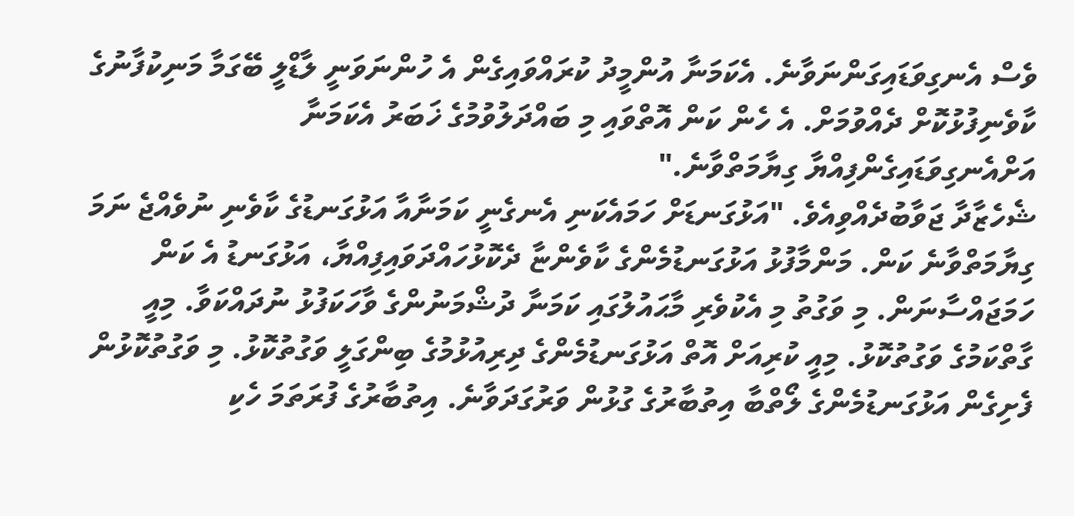ވެސް އެނގިވަޑައިގަންނަވާނެ. އެކަމަނާ އުންމީދު ކުރައްވައިގެން އެ ހުންނަވަނީ ލާޑްލީ ބޭގަމާ މަނިކުފާނުގެ ކާވެނިފުޅުކޮށް ދެއްވުމަށް. އެ ހެން ކަން އޮތްވައި މި ބައްދަލުވުމުގެ ޚަބަރު އެކަމަނާ އަށްއެނގިވަޑައިގެންފިއްޔާ ގިޔާމަތްވާނެ."
ޝެހެޒާދާ ޖަވާބުދެއްވިއެވެ. "އަޅުގަނޑަށް ހަމައެކަނި އެނގެނީ ކަމަނާއާ އަޅުގަނޑުގެ ކާވެނި ނުވެއްޖެ ނަމަ ގިޔާމަތްވާނެ ކަން. މަންމާފުޅު އަޅުގަނޑުމެންގެ ކާވެންޏާ ދެކޮޅުހައްދަވައިފިއްޔާ، އަޅުގަނޑު އެ ކަން ހަމަޖައްސާނަން. މި ވަގުތު މި އެކުވެރި މާޙައުލުގައި ކަމަނާ ދުޝްމަނުންގެ ވާހަކަފުޅު ނުދައްކަވާ. މިއީ ގާތްކަމުގެ ވަގުތުކޮޅު. މިއީ ކުރިއަށް އޮތް އަޅުގަނޑުމެންގެ ދިރިއުޅުމުގެ ބިންގަލީ ވަގުތުކޮޅު. މި ވަގުތުކޮޅުން ފެށިގެން އަޅުގަނޑުމެންގެ ލޯތްބާ އިތުބާރުގެ ގުޅުން ވަރުގަދަވާނެ. އިތުބާރުގެ ފުރަތަމަ ހެކި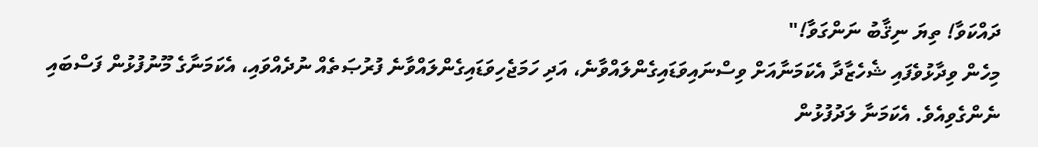ދައްކަވާ! ތިޔަ ނިޤާބު ނަންގަވާ!"
މިހެން ވިދާޅުވެފައި ޝެހެޒާދާ އެކަމަނާއަށް ވިސްނައިވަޑައިގެންލައްވާނެ، އަދި ހަމަޖެހިވަޑައިގެންލައްވާނެ ފުރުޞަތެއް ނުދެއްވައި، އެކަމަނާގެ މޫނުފުޅުން ފަސްބައި ނެންގެވިއެވެ. އެކަމަނާ ލަދުފުޅުން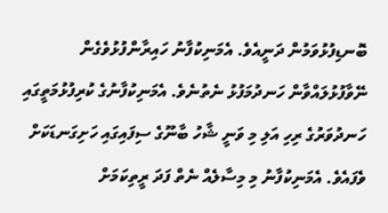ބޮނޑިފުޅުވަމުން ދަނީއެވެ. އެމަނިކުފާނު ހައިރާންފުޅުވެގެން ނޭވާފުޅުލައްވާން ހަނދުމަފުޅު ނެތުނެވެ. އެމަނިކުފާނުގެ ކުރިފުޅުމަތީގައި ހަނދުވަރުގެ ރިހި އަލި މި ވަނީ ޝާހު ބާނޫގެ ސިފައިގައި ހަށިގަނޑަކަށް ވެފައެވެ. އެމަނިކުފާނު މި މިސާލެއް ނެތް ފަދަ ރީތިކަމަށް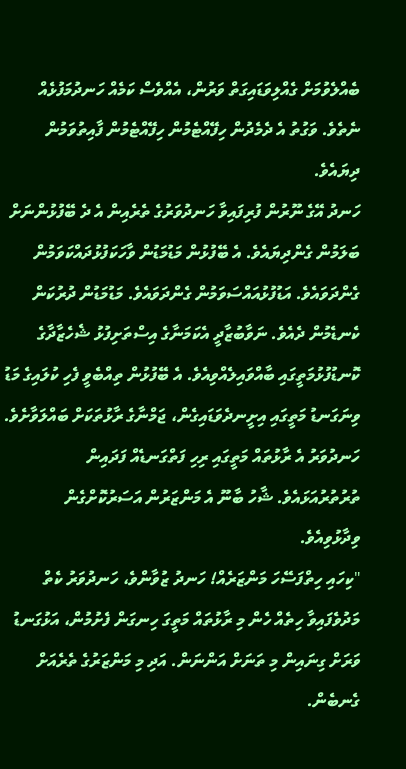ބެއްލެވުމަށް ގެއްލިވަޑައިގަތް ވަރުން، އެއްވެސް ކަމެއް ހަނދުމަފުޅެއް ނެތެވެ. ވަގުތު އެ ދެމެދުން ހިފޭއްޓެމުން ހިފޭއްޓެމުން ފާއިތުވަމުން ދިޔައެވެ.
ހަނދު އޭގެ ނޫރުން ފުރިފައިވާ ހަނދުވަރުގެ ތެރެއިން އެ ދެ ބޭފުޅުންނަށް ބަލަމުން ގެންދިޔައެވެ. އެ ބޭފުޅުން މަޑުމަޑުން ވާހަކަފުޅުދައްކަވަމުން ގެންދަވައެވެ. އަޑުފުޅުއައްސަވަމުން ގެންދަވައެވެ. މަޑުމަޑުން ދުރުކަން ކެނޑެމުން ދެއެވެ. ނަވާބުޒާދީ އެކަމަނާގެ އިސްތަށިފުޅު ޝެހެޒާދާގެ ކޮނޑުފުޅުމަތީގައި ބާއްވައިލެއްވިއެވެ. އެ ބޭފުޅުން ތިއްބެވީ ފެހި ކުލައިގެ މަޑު ވިނަގަނޑު މަތީގައި އިށީނދެވަޑައިގެން، ޖަމްނާގެ ރާޅުތަކަށް ބައްލަވާށެވެ. ހަނދުވަރު އެ ރާޅުތައް މަތީގައި ރިހި ފަތްގަނޑެއް ފަދައިން ތުރުތުރުއަޅައެވެ. ޝާހު ބާނޫ އެ މަންޒަރުން އަސަރުކޮށްގެން ވިދާޅުވިއެވެ.
"ކިހައި ހިތްފަސޭހަ މަންޒަރެއް! ހަނދު ޒުވާންވެ، ހަނދުވަރު ކެތް މަދުވެފައިވާ ހިތެއް ހެން މި ރާޅުތައް މަތީގަ ހިނގަން ފެށުމުން، އަޅުގަނޑު ވަރަށް ގިނައިން މި ތަނަށް އަންނަން. އަދި މި މަންޒަރުގެ ތެރެއަށް ގެނބެން.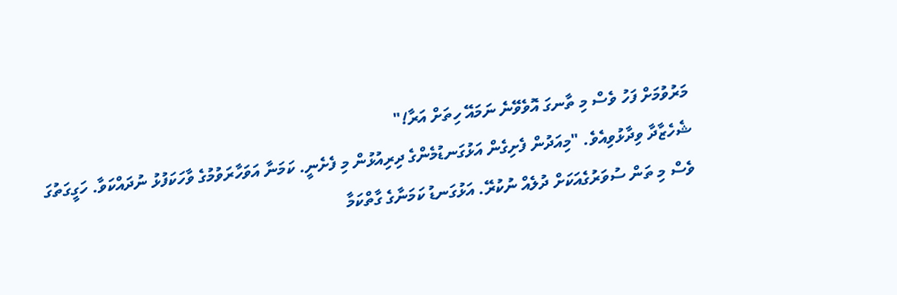މަރުވުމަށް ފަހު ވެސް މި ތާނގަ އޮވެވޭނެ ނަމައޭ ހިތަށް އަރާ!"
ޝެހެޒާދާ ވިދާޅުވިއެވެ. "މިއަދުން ފެށިގެން އަޅުގަނޑުމެންގެ ދިރިއުޅުން މި ފެށެނީ. ކަމަނާ އަވަހާރަވުމުގެ ވާހަކަފުޅު ނުދައްކަވާ. ހަގީގަތުގަ ވެސް މި ތަން ސުވަރުގެއަކަށް ދުލެއް ނުކުރޭ. އަޅުގަނޑު ކަމަނާގެ ގާތްކަމާ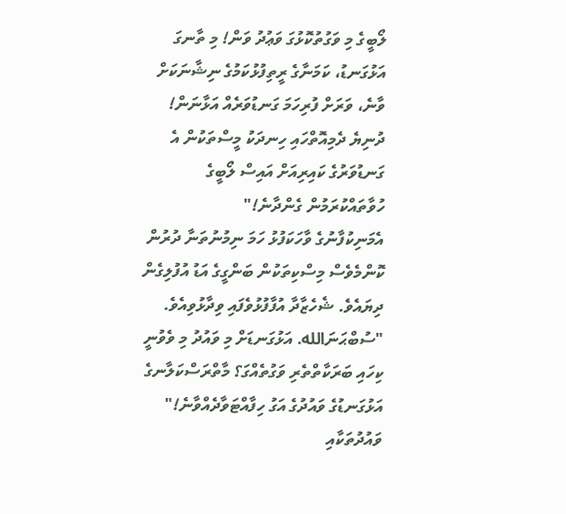ލޯބީގެ މި ވަގުތުކޮޅުގަ ވަޢުދު ވަން! މި ތާނގަ އަޅުގަނޑު، ކަމަނާގެ ރީތިފުޅުކަމުގެ ނިޝާނަކަށް ވާނެ، ވަރަށް ފުރިހަމަ ގަނޑުވަރެއް އަޅާނަން! ދުނިޔެ ދެމިއޮތްހައި ހިނދަކު މީސްތަކުން އެ ގަނޑުވަރުގެ ކައިރިއަށް އައިސް ލޯބީގެ ހުވާތައްކުރަމުން ގެންދާނެ!"
އެމަނިކުފާނުގެ ވާހަކަފުޅު ހަމަ ނިމުނުތަނާ ދުރުން ކޮންމެވެސް މިސްކިތަކުން ބަންގީގެ އަޑު އުފުލިގެން ދިޔައެވެ. ޝެހެޒާދާ އުފާފުޅުވެފައި ވިދާޅުވިއެވެ.
"ސުބްޙަނަالله. އަޅުގަނޑަށް މި ވައުދު މި ވެވުނީ ކިހައި ބަރަކާތްތެރި ވަގުތެއްގަ؟ މާތްރަސްކަލާނގެ އަޅުގަނޑުގެ ވައުދުގެ އަގު ހިފާއްޓަވާދެއްވާނެ!"
ވައުދުތަކާއި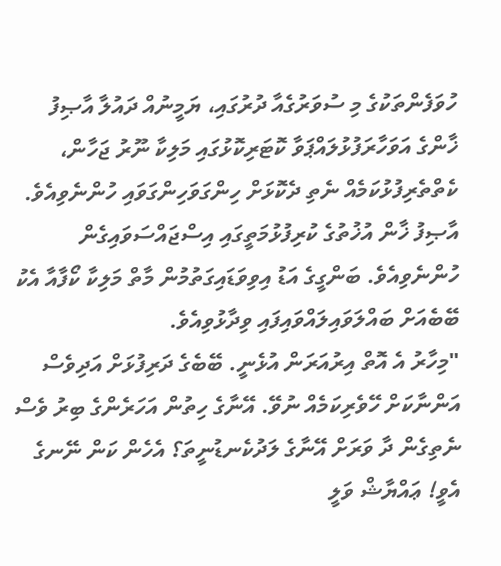ހުވަފެންތަކުގެ މި ސުވަރުގެއާ ދުރުގައި، ޔަމީނުއް ދައުލާ އާޞިފު ޚާންގެ އަވަހާރަފުޅުލައްޕަވާ ކޮޓަރިކޮޅުގައި މަލިކާ ނޫރު ޖަހާން، ކެތްތެރިފުޅުކަމެއް ނެތި ދެކޮޅަށް ހިންގަވަހިންގަވައި ހުންނެވިއެވެ. އާޞިފު ޚާން އުޚުތުގެ ކުރިފުޅުމަތީގައި އިސްޖައްސަވައިގެން ހުންނެވިއެވެ. ބަންގީގެ އަޑު އިވިވަޑައިގަތުމުން މާތް މަލިކާ ކޯފާއާ އެކު ބޭބެއަށް ބައްލަވައިލައްވައިފައި ވިދާޅުވިއެވެ.
"މިހާރު އެ އޮތް އިރުއަރަން އުޅެނީ. ބޭބެގެ ދަރިފުޅަށް އަދިވެސް އަންނާކަށް ހޭވެރިކަމެއް ނުވޭ. އޭނާގެ ހިތުން އަހަރެންގެ ބިރު ވެސް ނެތިގެން ދާ ވަރަށް އޭނާގެ ލަދުކެނޑުނީތަ؟ އެހެން ކަން ނޭނގެ އެވީ! ޢައްޔާޝް ވަލީ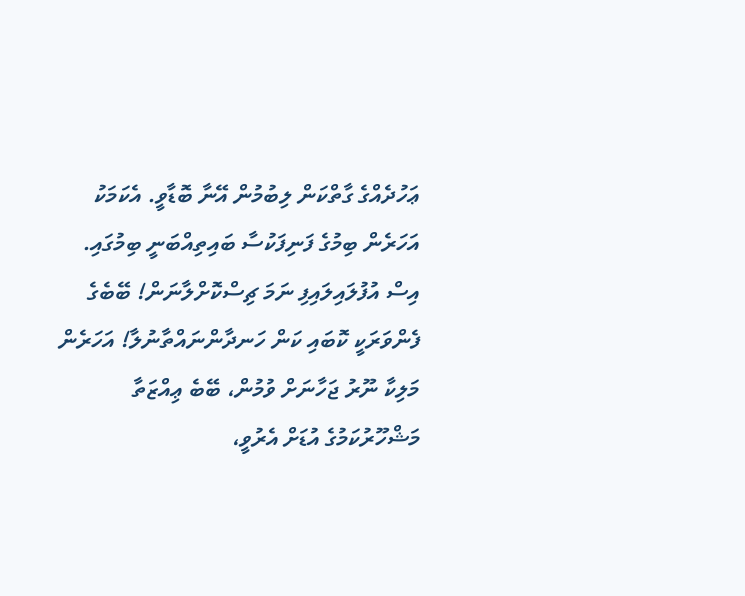ޢަހުދެއްގެ ގާތްކަން ލިބުމުން އޭނާ ބޮޑާވީ. އެކަމަކު އަހަރެން ބިމުގެ ފަނިފަކުސާ ބައިތިއްބަނީ ބިމުގައި. އިސް އުފުލައިލައިފި ނަމަ ޗިސްކޮށްލާނަން! ބޭބެގެ ފެންވަރަކީ ކޮބައި ކަން ހަނދާންނައްތާނުލާ! އަހަރެން މަލިކާ ނޫރު ޖަހާނަށް ވުމުން، ބޭބެ ޢިއްޒަތާ މަޝްހޫރުކަމުގެ އުޑަށް އެރުވީ،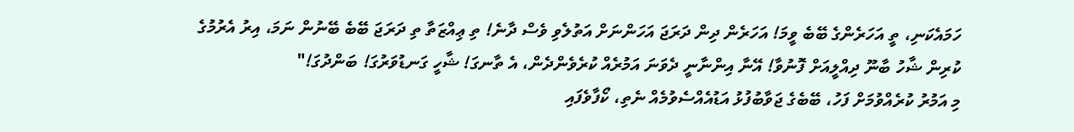ހަމައެކަނި، ތީ އަހަރެންގެ ބޭބެ ވީމަ! އަހަރެން ދިން ދަރަޖަ އަހަންނަށް އަތުލެވި ވެސް ދާނެ! ތި ޢިއްޒަތާ ތި ދަރަޖަ ބޭބެ ބޭނުން ނަމަ، އިރު އެރުމުގެ ކުރިން ޝާހު ބާނޫ ދިއްލީއަށް ފޮނުވާ! އޭނާ އިންނާނީ ދެވަނަ އަމުރެއް ކުރެވެންދެން، އެ ތާނގަ! ޝާހީ ގަނޑުވަރުގަ! ބަންދުގަ!"
މި އަމުރު ކުރެއްވުމަށް ފަހު، ބޭބެގެ ޖަވާބުފުޅު އަޑުއެއްސެވުމެއް ނެތި، ކޯފާވެފައި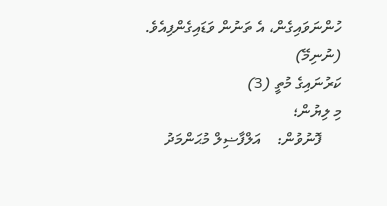ހުންނަވައިގެން، އެ ތަނުން ވަޑައިގެންފިއެވެ.
(ނުނިމޭ)
ކަރުނައިގެ މުތީ (3)
މި ލިޔުން؛
     ފޮނުވުން:    އަލްފާޟިލް މުޙަންމަދު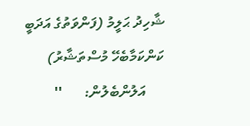ޝާހިދު ޙަލީމު (ފަންވަތުގެ އަދަބީ ކަންކަމާބެހޭ މުސްތަޝާރު)
     އަލުންބެލުން:      ''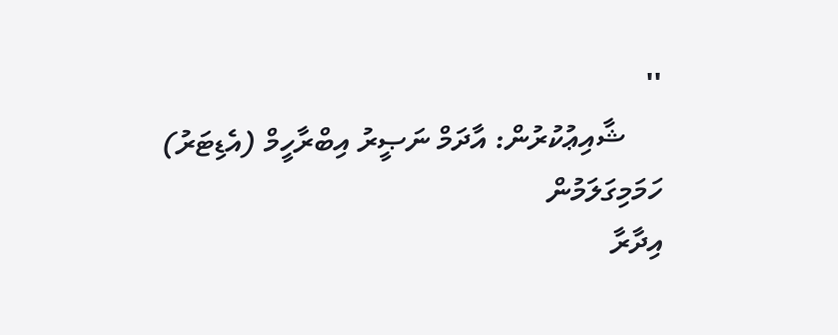''
     ޝާއިޢުކުރުން: އާދަމް ނަޞީރު އިބްރާހީމް (އެޑިޓަރު)
ހަމަމިގަލަމުން
އިދާރާ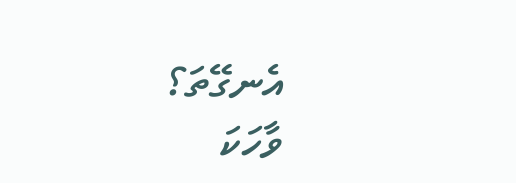އެނގޭތަ؟
ވާހަކަ